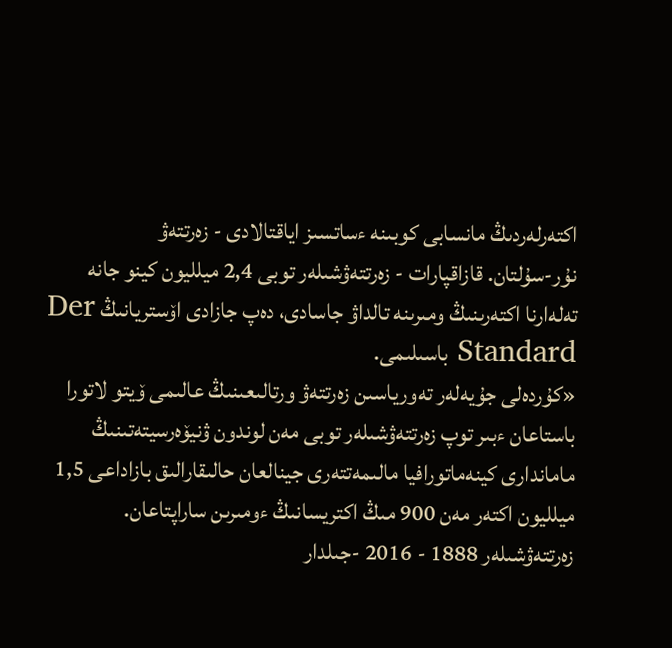اكتەرلەردىڭ مانسابى كوبىنە ءساتسىز اياقتالادى - زەرتتەۋ
نۇر-سۇلتان. قازاقپارات - زەرتتەۋشىلەر توبى 2,4 ميلليون كينو جانە تەلەارنا اكتەرىنىڭ ومىرىنە تالداۋ جاسادى، دەپ جازادى اۆستريانىڭ Der Standard باسىلىمى.
«كۇردەلى جۇيەلەر تەورياسىن زەرتتەۋ ورتالىعىنىڭ عالىمى ۆيتو لاتورا باستاعان ءبىر توپ زەرتتەۋشىلەر توبى مەن لوندون ۋنيۆەرسيتەتىنىڭ ماماندارى كينەماتورافيا مالىمەتتەرى جينالعان حالىقارالىق بازاداعى 1,5 ميلليون اكتەر مەن 900 مىڭ اكتريسانىڭ ءومىرىن ساراپتاعان. زەرتتەۋشىلەر 1888 - 2016 -جىلدار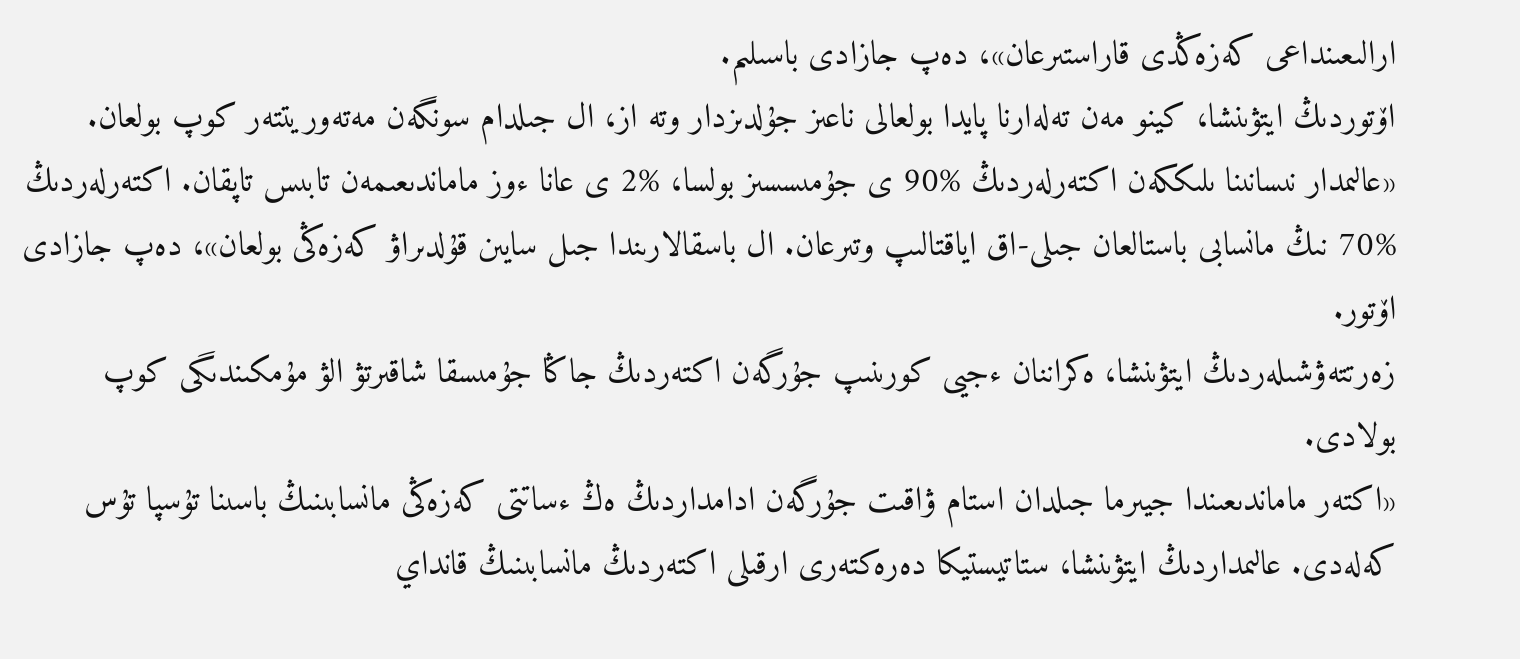ارالىعىنداعى كەزەڭدى قاراستىرعان»، دەپ جازادى باسىلىم.
اۆتوردىڭ ايتۋىنشا، كينو مەن تەلەارنا پايدا بولعالى ناعىز جۇلدىزدار وتە از، ال جىلدام سونگەن مەتەوريتتەر كوپ بولعان.
«عالىمدار نىسانىنا ىلىككەن اكتەرلەردىڭ %90 ى جۇمىسسىز بولسا، %2 ى عانا ءوز ماماندىعىمەن تابىس تاپقان. اكتەرلەردىڭ %70 نىڭ مانسابى باستالعان جىلى-اق اياقتالىپ وتىرعان. ال باسقالارىندا جىل سايىن قۇلدىراۋ كەزەڭى بولعان»، دەپ جازادى اۆتور.
زەرتتەۋشىلەردىڭ ايتۋىنشا، ەكراننان ءجيى كورىنىپ جۇرگەن اكتەردىڭ جاڭا جۇمىسقا شاقىرتۋ الۋ مۇمكىندىگى كوپ بولادى.
«اكتەر ماماندىعىندا جيىرما جىلدان استام ۋاقىت جۇرگەن ادامداردىڭ ەڭ ءساتتى كەزەڭى مانسابىنىڭ باسىنا تۇسپا تۇس كەلەدى. عالىمداردىڭ ايتۋىنشا، ستاتيستيكا دەرەكتەرى ارقىلى اكتەردىڭ مانسابىنىڭ قانداي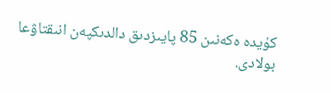كۇيدە ەكەنىن 85 پايىزدىق دالدىكپەن انىقتاۋعا بولادى.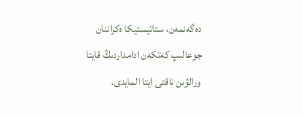دەگەنمەن، ستاتيستيكا ەكراننان جوعالىپ كەتكەن ادامداردىڭ قايتا ورالۋىن ناقتى ايتا المايدى.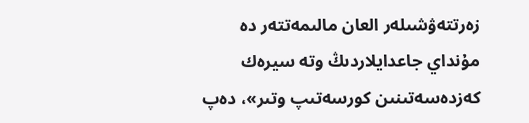زەرتتەۋشىلەر العان مالىمەتتەر دە مۇنداي جاعدايلاردىڭ وتە سيرەك كەزدەسەتىنىن كورسەتىپ وتىر»، دەپ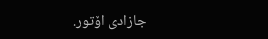جازادى اۆتور.